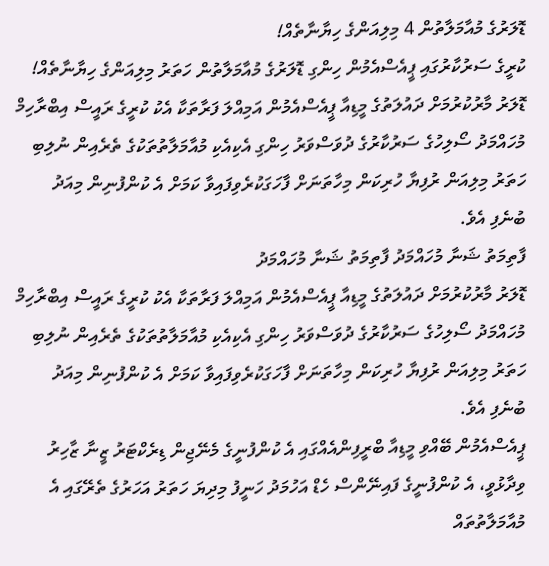ޑޮލަރުގެ މުއާމަލާތުން 4 މިލިއަންގެ ހިޔާނާތެއް!
ކުރީގެ ސަރުކާރުގައި ޕީއެސްއެމުން ހިންގި ޑޮލަރުގެ މުއާމަލާތުން ހަތަރު މިލިއަންގެ ހިޔާނާތެއް!
ޑޮލަރު މާރުކުރުމަށް ދައުލަތުގެ މީޑިއާ ޕީއެސްއެމުން އަމިއްލަ ފަރާތަކާ އެކު ކުރީގެ ރައީސް އިބްރާހިމް މުހައްމަދު ސޯލިހުގެ ސަރުކާރުގެ ދުވަސްވަރު ހިންގި އެކިއެކި މުއާމަލާތުތަކުގެ ތެރެއިން ނުލިބި ހަތަރު މިލިއަން ރުފިޔާ ހުރިކަން މިހާތަނަށް ފާހަގަކުރެވިފައިވާ ކަމަށް އެ ކުންފުނިން މިއަދު ބުނެފި އެވެ.
ފާތިމަތު ޝަނާ މުހައްމަދު ފާތިމަތު ޝަނާ މުހައްމަދު
ޑޮލަރު މާރުކުރުމަށް ދައުލަތުގެ މީޑިއާ ޕީއެސްއެމުން އަމިއްލަ ފަރާތަކާ އެކު ކުރީގެ ރައީސް އިބްރާހިމް މުހައްމަދު ސޯލިހުގެ ސަރުކާރުގެ ދުވަސްވަރު ހިންގި އެކިއެކި މުއާމަލާތުތަކުގެ ތެރެއިން ނުލިބި ހަތަރު މިލިއަން ރުފިޔާ ހުރިކަން މިހާތަނަށް ފާހަގަކުރެވިފައިވާ ކަމަށް އެ ކުންފުނިން މިއަދު ބުނެފި އެވެ.
ޕީއެސްއެމުން ބޭއްވި މީޑިއާ ބްރީފިންއެއްގައި އެ ކުންފުނީގެ މެނޭޖިން ޑިރެކްޓަރު ޒީނާ ޒާހިރު ވިދާޅުވީ، އެ ކުންފުނީގެ ފައިނޭންސް ހެޑް އަހުމަދު ހަނީފު މިދިޔަ ހަތަރު އަހަރުގެ ތެރޭގައި އެ މުއާމަލާތުތައް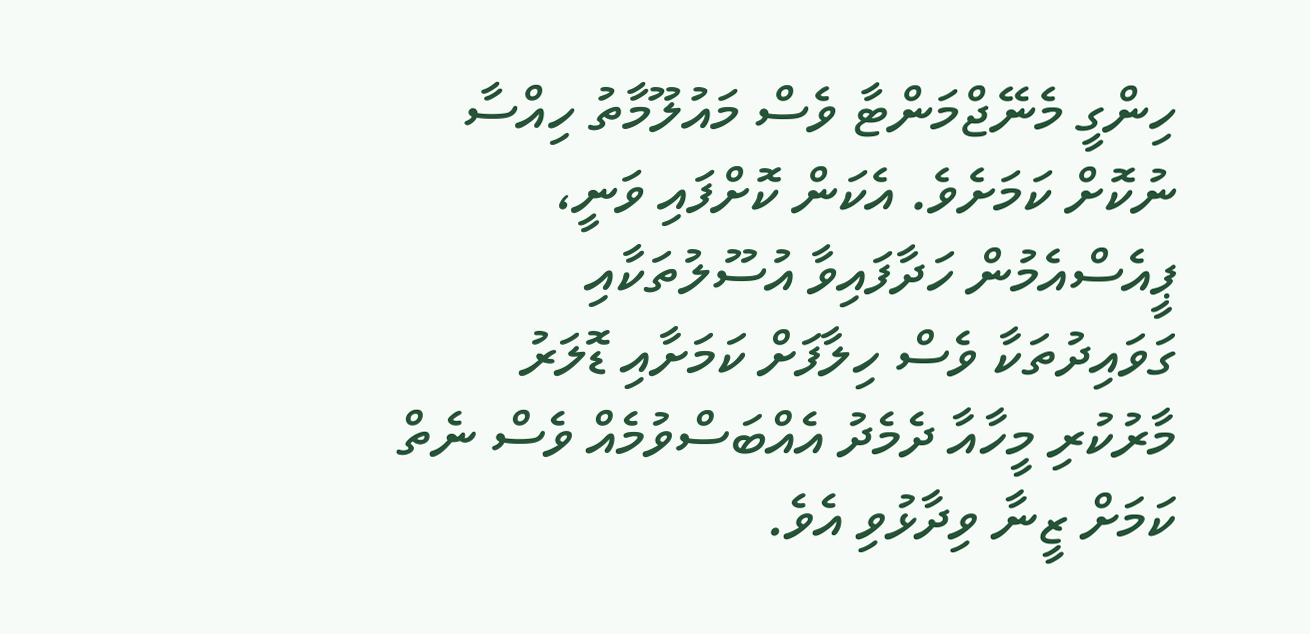ހިންގީ މެނޭޖްމަންޓާ ވެސް މައުލޫމާތު ހިއްސާ ނުކޮށް ކަމަށެވެ. އެކަން ކޮށްފައި ވަނީ، ޕީއެސްއެމުން ހަދާފައިވާ އުސޫލުތަކާއި ގަވައިދުތަކާ ވެސް ހިލާފަށް ކަމަށާއި ޑޮލަރު މާރުކުރި މީހާއާ ދެމެދު އެއްބަސްވުމެއް ވެސް ނެތް ކަމަށް ޒީނާ ވިދާޅުވި އެވެ.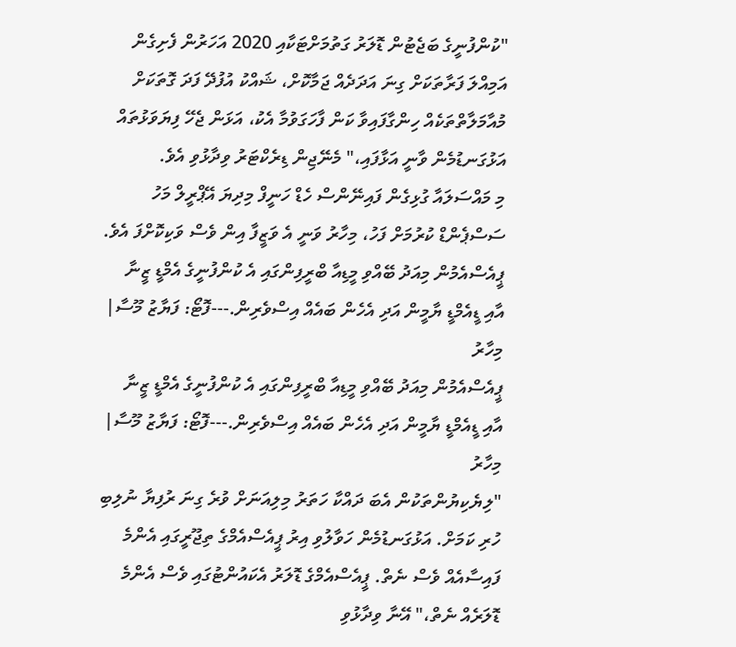"ކުންފުނީގެ ބަޖެޓުން ޑޮލަރު ގަތުމަށްޓަކާއި 2020 އަހަރުން ފެށިގެން އަމިއްލަ ފަރާތަކަށް ގިނަ އަދަދެއް ޖަމާކޮށް، ޝައްކު އުފުދޭ ފަދަ ގޮތަކަށް މުއާމަލާތްތަކެއް ހިންގާފައިވާ ކަން ފާހަގަވުމާ އެކު، އަޅަން ޖެހޭ ފިޔަވަޅުތައް އަޅުގަނޑުމެން ވާނީ އަޅާފައި،" މެނޭޖިން ޑިރެކްޓަރު ވިދާޅުވި އެވެ.
މި މައްސަލައާ ގުޅިގެން ފައިނޭންސް ހެޑް ހަނީފް މިދިޔަ އޭޕްރީލް މަހު ސަސްޕެންޑް ކުރުމަށް ފަހު، މިހާރު ވަނީ އެ ވަޒީފާ އިން ވެސް ވަކިކޮށްފަ އެވެ.
ޕީއެސްއެމުން މިއަދު ބޭއްވި މީޑިއާ ބްރީފިންގައި އެ ކުންފުނީގެ އެމްޑީ ޒީނާ އާއި ޑީއެމްޑީ ޔާމީން އަދި އެހެން ބައެއް އިސްވެރިން.---ފޮޓޯ: ފަޔާޒު މޫސާ| މިހާރު
ޕީއެސްއެމުން މިއަދު ބޭއްވި މީޑިއާ ބްރީފިންގައި އެ ކުންފުނީގެ އެމްޑީ ޒީނާ އާއި ޑީއެމްޑީ ޔާމީން އަދި އެހެން ބައެއް އިސްވެރިން.---ފޮޓޯ: ފަޔާޒު މޫސާ| މިހާރު
"ލިޔެކިޔުންތަކުން އެބަ ދައްކާ ހަތަރު މިލިއަނަށް ވުރެ ގިނަ ރުފިޔާ ނުލިބި ހުރި ކަމަށް. އަޅުގަނޑުމެން ހަވާލުވި އިރު ޕީއެސްއެމްގެ ތިޖޫރީގައި އެންމެ ފައިސާއެއް ވެސް ނެތް. ޕީއެސްއެމްގެ ޑޮލަރު އެކައުންޓުގައި ވެސް އެންމެ ޑޮލަރެއް ނެތް،" އޭނާ ވިދާޅުވި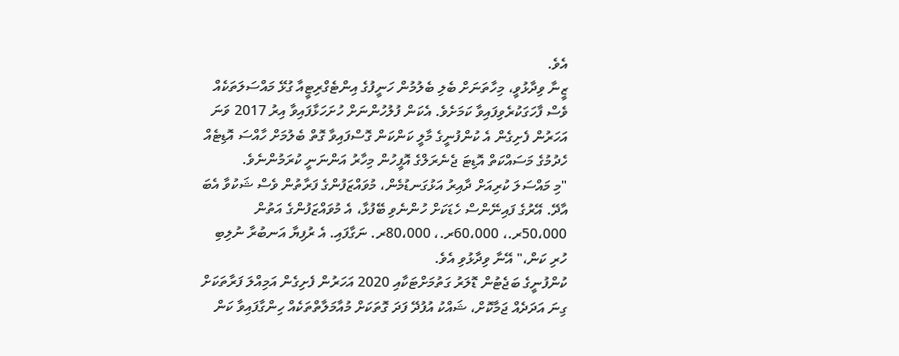އެވެ.
ޒީނާ ވިދާޅުވީ، މިހާތަނަށް ބެލި ބެލުމުން ހަނީފުގެ އިންޓެގްރިޓީއާ ގުޅޭ މައްސަލަތަކެއް ވެސް ފާހަގަކުރެވިފައިވާ ކަމަށެވެ. އެކަން ފުލުހުންނަށް ހުށަހަޅާފައިވާ އިރު 2017 ވަނަ އަހަރުން ފެށިގެން އެ ކުންފުނީގެ މާލީ ކަންކަން ގޮސްފައިވާ ގޮތް ބެލުމަށް ހާއްސަ އޮޑިޓެއް ހެދުމުގެ މަސައްކަތް އޮޑިޓަ ޖެނެރަލްގެ އޮފީހުން މިހާރު އަންނަނީ ކުރަމުންނެވެ.
"މި މައްސަލަ ކުރިއަށް ދާއިރު އަޅުގަނޑުމެން، މުވައްޒަފުންގެ ފަރާތުން ވެސް ޝަކުވާ އެބަ އާދޭ. އޭރުގެ ފައިނޭންސް ހެޑަކަށް ހުންނެވި ބޭފުޅާ، އެ މުވައްޒަފުންގެ އަތުން 50،000ރ.، 60،000ރ.، 80،000ރ. ނަގާފައި. އެ ރުފިޔާ އަނބުރާ ނުލިބި ހުރި ކަން،" އޭނާ ވިދާޅުވި އެވެ.
ކުންފުނީގެ ބަޖެޓުން ޑޮލަރު ގަތުމަށްޓަކާއި 2020 އަހަރުން ފެށިގެން އަމިއްލަ ފަރާތަކަށް ގިނަ އަދަދެއް ޖަމާކޮށް، ޝައްކު އުފުދޭ ފަދަ ގޮތަކަށް މުއާމަލާތްތަކެއް ހިންގާފައިވާ ކަން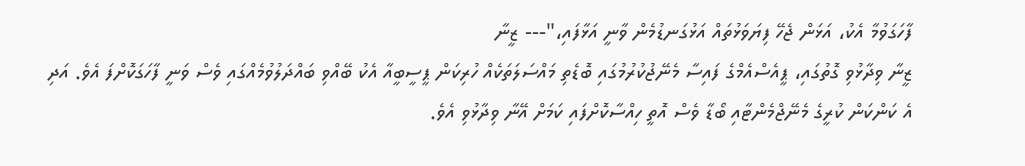ފާހަގަވުމާ އެކު، އަޅަން ޖެހޭ ފިޔަވަޅުތައް އަޅުގަނޑުމެން ވާނީ އަޅާފައި،"--- ޒީނާ
ޒީނާ ވިދާޅުވި ގޮތުގައި، ޕީއެސްއެމްގެ ފައިސާ މެނޭޖުކުރުމުގައި ބޮޑެތި މައްސަލަތަކެއް ހުރިކަން ޕީސީބީއާ އެކު ބޭއްވި ބައްދަލުވުމެއްގައި ވެސް ވަނީ ފާހަގަކޮށްފަ އެވެ. އަދި އެ ކަންކަން ކުރީގެ މެނޭޖްމެންޓާއި ބޯޑާ ވެސް އޮތީ ހިއްސާކޮށްފައި ކަމަށް އޭނާ ވިދާޅުވި އެވެ.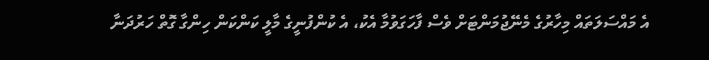އެ މައްސަލަތައް މިހާރުގެ މެނޭޖުމަންޓަށް ވެސް ފާހަގަވުމާ އެކު، އެ ކުންފުނީގެ މާލީ ކަންކަން ހިންގާ ގޮތް ހަރުދަނާ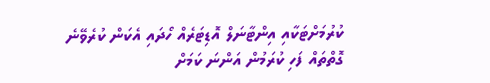ކުރުމަށްޓަކާއި އިންޓާނަލް އޮޑިޓަރެއް ހޯދައި އެކަން ކުރެވޭނެ ގޮތްތައް ފަހި ކުރަމުން އަންނަ ކަމަށް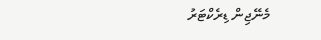މެނޭޖިން ޑިރެކްޓަރު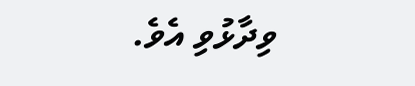ވިދާޅުވި އެވެ.